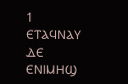1 ⲈⲦⲀϤⲚⲀⲨ ⲆⲈ ⲈⲚⲒⲘⲎϢ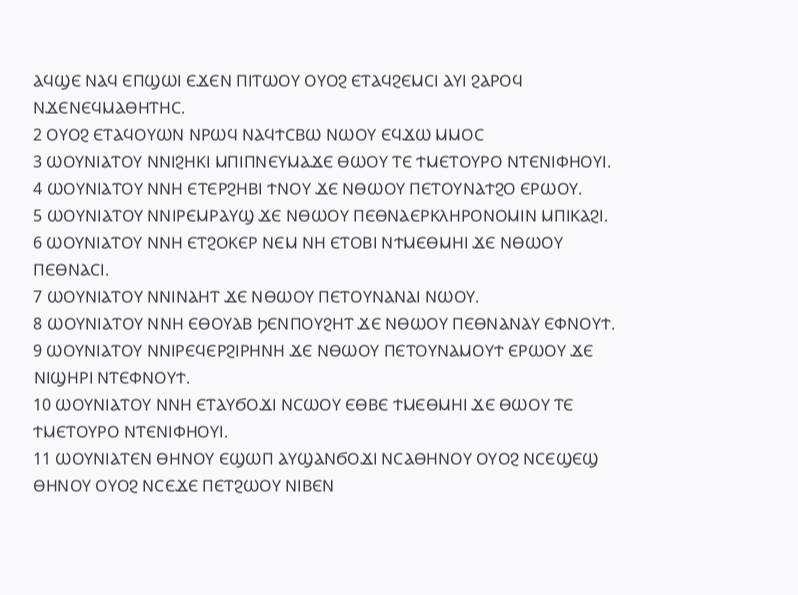ⲀϤϢⲈ ⲚⲀϤ ⲈⲠϢⲰⲒ ⲈϪⲈⲚ ⲠⲒⲦⲰⲞⲨ ⲞⲨⲞϨ ⲈⲦⲀϤϨⲈⲘⲤⲒ ⲀⲨⲒ ϨⲀⲢⲞϤ ⲚϪⲈⲚⲈϤⲘⲀⲐⲎⲦⲎⲤ.
2 ⲞⲨⲞϨ ⲈⲦⲀϤⲞⲨⲰⲚ ⲚⲢⲰϤ ⲚⲀϤϮⲤⲂⲰ ⲚⲰⲞⲨ ⲈϤϪⲰ ⲘⲘⲞⲤ
3 ⲰⲞⲨⲚⲒⲀⲦⲞⲨ ⲚⲚⲒϨⲎⲔⲒ ⲘⲠⲒⲠⲚⲈⲨⲘⲀϪⲈ ⲐⲰⲞⲨ ⲦⲈ ϮⲘⲈⲦⲞⲨⲢⲞ ⲚⲦⲈⲚⲒⲪⲎⲞⲨⲒ.
4 ⲰⲞⲨⲚⲒⲀⲦⲞⲨ ⲚⲚⲎ ⲈⲦⲈⲢϨⲎⲂⲒ ϮⲚⲞⲨ ϪⲈ ⲚⲐⲰⲞⲨ ⲠⲈⲦⲞⲨⲚⲀϮϨⲞ ⲈⲢⲰⲞⲨ.
5 ⲰⲞⲨⲚⲒⲀⲦⲞⲨ ⲚⲚⲒⲢⲈⲘⲢⲀⲨϢ ϪⲈ ⲚⲐⲰⲞⲨ ⲠⲈⲐⲚⲀⲈⲢⲔⲖⲎⲢⲞⲚⲞⲘⲒⲚ ⲘⲠⲒⲔⲀϨⲒ.
6 ⲰⲞⲨⲚⲒⲀⲦⲞⲨ ⲚⲚⲎ ⲈⲦϨⲞⲔⲈⲢ ⲚⲈⲘ ⲚⲎ ⲈⲦⲞⲂⲒ ⲚϮⲘⲈⲐⲘⲎⲒ ϪⲈ ⲚⲐⲰⲞⲨ ⲠⲈⲐⲚⲀⲤⲒ.
7 ⲰⲞⲨⲚⲒⲀⲦⲞⲨ ⲚⲚⲒⲚⲀⲎⲦ ϪⲈ ⲚⲐⲰⲞⲨ ⲠⲈⲦⲞⲨⲚⲀⲚⲀⲒ ⲚⲰⲞⲨ.
8 ⲰⲞⲨⲚⲒⲀⲦⲞⲨ ⲚⲚⲎ ⲈⲐⲞⲨⲀⲂ ϦⲈⲚⲠⲞⲨϨⲎⲦ ϪⲈ ⲚⲐⲰⲞⲨ ⲠⲈⲐⲚⲀⲚⲀⲨ ⲈⲪⲚⲞⲨϮ.
9 ⲰⲞⲨⲚⲒⲀⲦⲞⲨ ⲚⲚⲒⲢⲈϤⲈⲢϨⲒⲢⲎⲚⲎ ϪⲈ ⲚⲐⲰⲞⲨ ⲠⲈⲦⲞⲨⲚⲀⲘⲞⲨϮ ⲈⲢⲰⲞⲨ ϪⲈ ⲚⲒϢⲎⲢⲒ ⲚⲦⲈⲪⲚⲞⲨϮ.
10 ⲰⲞⲨⲚⲒⲀⲦⲞⲨ ⲚⲚⲎ ⲈⲦⲀⲨϬⲞϪⲒ ⲚⲤⲰⲞⲨ ⲈⲐⲂⲈ ϮⲘⲈⲐⲘⲎⲒ ϪⲈ ⲐⲰⲞⲨ ⲦⲈ ϮⲘⲈⲦⲞⲨⲢⲞ ⲚⲦⲈⲚⲒⲪⲎⲞⲨⲒ.
11 ⲰⲞⲨⲚⲒⲀⲦⲈⲚ ⲐⲎⲚⲞⲨ ⲈϢⲰⲠ ⲀⲨϢⲀⲚϬⲞϪⲒ ⲚⲤⲀⲐⲎⲚⲞⲨ ⲞⲨⲞϨ ⲚⲤⲈϢⲈϢ ⲐⲎⲚⲞⲨ ⲞⲨⲞϨ ⲚⲤⲈϪⲈ ⲠⲈⲦϨⲰⲞⲨ ⲚⲒⲂⲈⲚ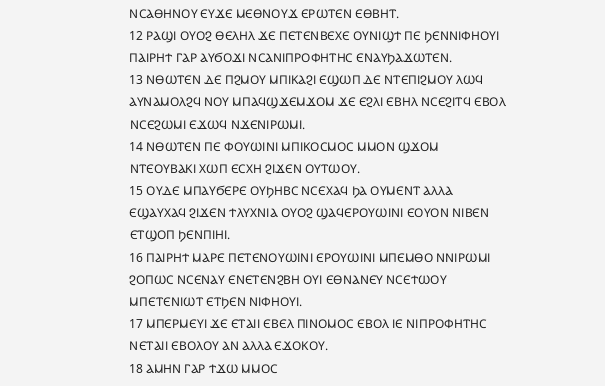ⲚⲤⲀⲐⲎⲚⲞⲨ ⲈⲨϪⲈ ⲘⲈⲐⲚⲞⲨϪ ⲈⲢⲰⲦⲈⲚ ⲈⲐⲂⲎⲦ.
12 ⲢⲀϢⲒ ⲞⲨⲞϨ ⲐⲈⲖⲎⲖ ϪⲈ ⲠⲈⲦⲈⲚⲂⲈⲬⲈ ⲞⲨⲚⲒϢϮ ⲠⲈ ϦⲈⲚⲚⲒⲪⲎⲞⲨⲒ ⲠⲀⲒⲢⲎϮ ⲄⲀⲢ ⲀⲨϬⲞϪⲒ ⲚⲤⲀⲚⲒⲠⲢⲞⲪⲎⲦⲎⲤ ⲈⲚⲀⲨϦⲀϪⲰⲦⲈⲚ.
13 ⲚⲐⲰⲦⲈⲚ ⲆⲈ ⲠϨⲘⲞⲨ ⲘⲠⲒⲔⲀϨⲒ ⲈϢⲰⲠ ⲆⲈ ⲚⲦⲈⲠⲒϨⲘⲞⲨ ⲖⲰϤ ⲀⲨⲚⲀⲘⲞⲖϨϤ ⲚⲞⲨ ⲘⲠⲀϤϢϪⲈⲘϪⲞⲘ ϪⲈ ⲈϨⲖⲒ ⲈⲂⲎⲖ ⲚⲤⲈϨⲒⲦϤ ⲈⲂⲞⲖ ⲚⲤⲈϨⲰⲘⲒ ⲈϪⲰϤ ⲚϪⲈⲚⲒⲢⲰⲘⲒ.
14 ⲚⲐⲰⲦⲈⲚ ⲠⲈ ⲪⲞⲨⲰⲒⲚⲒ ⲘⲠⲒⲔⲞⲤⲘⲞⲤ ⲘⲘⲞⲚ ϢϪⲞⲘ ⲚⲦⲈⲞⲨⲂⲀⲔⲒ ⲬⲰⲠ ⲈⲤⲬⲎ ϨⲒϪⲈⲚ ⲞⲨⲦⲰⲞⲨ.
15 ⲞⲨⲆⲈ ⲘⲠⲀⲨϬⲈⲢⲈ ⲞⲨϦⲎⲂⲤ ⲚⲤⲈⲬⲀϤ ϦⲀ ⲞⲨⲘⲈⲚⲦ ⲀⲖⲖⲀ ⲈϢⲀⲨⲬⲀϤ ϨⲒϪⲈⲚ ϮⲖⲨⲬⲚⲒⲀ ⲞⲨⲞϨ ϢⲀϤⲈⲢⲞⲨⲰⲒⲚⲒ ⲈⲞⲨⲞⲚ ⲚⲒⲂⲈⲚ ⲈⲦϢⲞⲠ ϦⲈⲚⲠⲒⲎⲒ.
16 ⲠⲀⲒⲢⲎϮ ⲘⲀⲢⲈ ⲠⲈⲦⲈⲚⲞⲨⲰⲒⲚⲒ ⲈⲢⲞⲨⲰⲒⲚⲒ ⲘⲠⲈⲘⲐⲞ ⲚⲚⲒⲢⲰⲘⲒ ϨⲞⲠⲰⲤ ⲚⲤⲈⲚⲀⲨ ⲈⲚⲈⲦⲈⲚϨⲂⲎ ⲞⲨⲒ ⲈⲐⲚⲀⲚⲈⲨ ⲚⲤⲈϮⲰⲞⲨ ⲘⲠⲈⲦⲈⲚⲒⲰⲦ ⲈⲦϦⲈⲚ ⲚⲒⲪⲎⲞⲨⲒ.
17 ⲘⲠⲈⲢⲘⲈⲨⲒ ϪⲈ ⲈⲦⲀⲒⲒ ⲈⲂⲈⲖ ⲠⲒⲚⲞⲘⲞⲤ ⲈⲂⲞⲖ ⲒⲈ ⲚⲒⲠⲢⲞⲪⲎⲦⲎⲤ ⲚⲈⲦⲀⲒⲒ ⲈⲂⲞⲖⲞⲨ ⲀⲚ ⲀⲖⲖⲀ ⲈϪⲞⲔⲞⲨ.
18 ⲀⲘⲎⲚ ⲄⲀⲢ ϮϪⲰ ⲘⲘⲞⲤ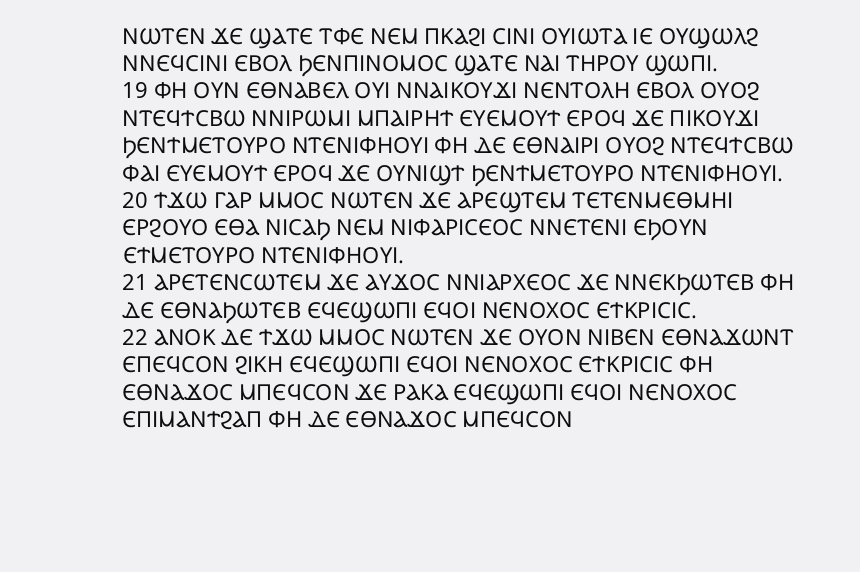ⲚⲰⲦⲈⲚ ϪⲈ ϢⲀⲦⲈ ⲦⲪⲈ ⲚⲈⲘ ⲠⲔⲀϨⲒ ⲤⲒⲚⲒ ⲞⲨⲒⲰⲦⲀ ⲒⲈ ⲞⲨϢⲰⲖϨ ⲚⲚⲈϤⲤⲒⲚⲒ ⲈⲂⲞⲖ ϦⲈⲚⲠⲒⲚⲞⲘⲞⲤ ϢⲀⲦⲈ ⲚⲀⲒ ⲦⲎⲢⲞⲨ ϢⲰⲠⲒ.
19 ⲪⲎ ⲞⲨⲚ ⲈⲐⲚⲀⲂⲈⲖ ⲞⲨⲒ ⲚⲚⲀⲒⲔⲞⲨϪⲒ ⲚⲈⲚⲦⲞⲖⲎ ⲈⲂⲞⲖ ⲞⲨⲞϨ ⲚⲦⲈϤϮⲤⲂⲰ ⲚⲚⲒⲢⲰⲘⲒ ⲘⲠⲀⲒⲢⲎϮ ⲈⲨⲈⲘⲞⲨϮ ⲈⲢⲞϤ ϪⲈ ⲠⲒⲔⲞⲨϪⲒ ϦⲈⲚϮⲘⲈⲦⲞⲨⲢⲞ ⲚⲦⲈⲚⲒⲪⲎⲞⲨⲒ ⲪⲎ ⲆⲈ ⲈⲐⲚⲀⲒⲢⲒ ⲞⲨⲞϨ ⲚⲦⲈϤϮⲤⲂⲰ ⲪⲀⲒ ⲈⲨⲈⲘⲞⲨϮ ⲈⲢⲞϤ ϪⲈ ⲞⲨⲚⲒϢϮ ϦⲈⲚϮⲘⲈⲦⲞⲨⲢⲞ ⲚⲦⲈⲚⲒⲪⲎⲞⲨⲒ.
20 ϮϪⲰ ⲄⲀⲢ ⲘⲘⲞⲤ ⲚⲰⲦⲈⲚ ϪⲈ ⲀⲢⲈϢⲦⲈⲘ ⲦⲈⲦⲈⲚⲘⲈⲐⲘⲎⲒ ⲈⲢϨⲞⲨⲞ ⲈⲐⲀ ⲚⲒⲤⲀϦ ⲚⲈⲘ ⲚⲒⲪⲀⲢⲒⲤⲈⲞⲤ ⲚⲚⲈⲦⲈⲚⲒ ⲈϦⲞⲨⲚ ⲈϮⲘⲈⲦⲞⲨⲢⲞ ⲚⲦⲈⲚⲒⲪⲎⲞⲨⲒ.
21 ⲀⲢⲈⲦⲈⲚⲤⲰⲦⲈⲘ ϪⲈ ⲀⲨϪⲞⲤ ⲚⲚⲒⲀⲢⲬⲈⲞⲤ ϪⲈ ⲚⲚⲈⲔϦⲰⲦⲈⲂ ⲪⲎ ⲆⲈ ⲈⲐⲚⲀϦⲰⲦⲈⲂ ⲈϤⲈϢⲰⲠⲒ ⲈϤⲞⲒ ⲚⲈⲚⲞⲬⲞⲤ ⲈϮⲔⲢⲒⲤⲒⲤ.
22 ⲀⲚⲞⲔ ⲆⲈ ϮϪⲰ ⲘⲘⲞⲤ ⲚⲰⲦⲈⲚ ϪⲈ ⲞⲨⲞⲚ ⲚⲒⲂⲈⲚ ⲈⲐⲚⲀϪⲰⲚⲦ ⲈⲠⲈϤⲤⲞⲚ ϨⲒⲔⲎ ⲈϤⲈϢⲰⲠⲒ ⲈϤⲞⲒ ⲚⲈⲚⲞⲬⲞⲤ ⲈϮⲔⲢⲒⲤⲒⲤ ⲪⲎ ⲈⲐⲚⲀϪⲞⲤ ⲘⲠⲈϤⲤⲞⲚ ϪⲈ ⲢⲀⲔⲀ ⲈϤⲈϢⲰⲠⲒ ⲈϤⲞⲒ ⲚⲈⲚⲞⲬⲞⲤ ⲈⲠⲒⲘⲀⲚϮϨⲀⲠ ⲪⲎ ⲆⲈ ⲈⲐⲚⲀϪⲞⲤ ⲘⲠⲈϤⲤⲞⲚ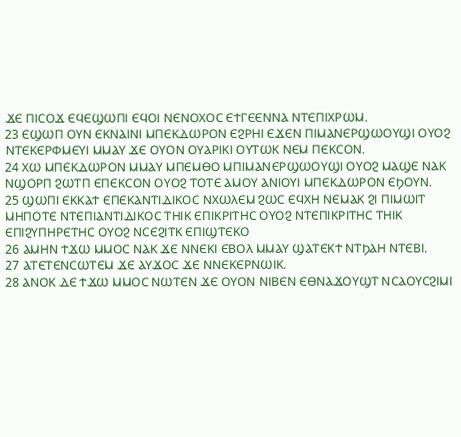ϪⲈ ⲠⲒⲤⲞϪ ⲈϤⲈϢⲰⲠⲒ ⲈϤⲞⲒ ⲚⲈⲚⲞⲬⲞⲤ ⲈϮⲄⲈⲈⲚⲚⲀ ⲚⲦⲈⲠⲒⲬⲢⲰⲘ.
23 ⲈϢⲰⲠ ⲞⲨⲚ ⲈⲔⲚⲀⲒⲚⲒ ⲘⲠⲈⲔⲆⲰⲢⲞⲚ ⲈϨⲢⲎⲒ ⲈϪⲈⲚ ⲠⲒⲘⲀⲚⲈⲢϢⲰⲞⲨϢⲒ ⲞⲨⲞϨ ⲚⲦⲈⲔⲈⲢⲪⲘⲈⲨⲒ ⲘⲘⲀⲨ ϪⲈ ⲞⲨⲞⲚ ⲞⲨⲀⲢⲒⲔⲒ ⲞⲨⲦⲰⲔ ⲚⲈⲘ ⲠⲈⲔⲤⲞⲚ.
24 ⲬⲰ ⲘⲠⲈⲔⲆⲰⲢⲞⲚ ⲘⲘⲀⲨ ⲘⲠⲈⲘⲐⲞ ⲘⲠⲒⲘⲀⲚⲈⲢϢⲰⲞⲨϢⲒ ⲞⲨⲞϨ ⲘⲀϢⲈ ⲚⲀⲔ ⲚϢⲞⲢⲠ ϨⲰⲦⲠ ⲈⲠⲈⲔⲤⲞⲚ ⲞⲨⲞϨ ⲦⲞⲦⲈ ⲀⲘⲞⲨ ⲀⲚⲒⲞⲨⲒ ⲘⲠⲈⲔⲆⲰⲢⲞⲚ ⲈϦⲞⲨⲚ.
25 ϢⲰⲠⲒ ⲈⲔⲔⲀϮ ⲈⲠⲈⲔⲀⲚⲦⲒⲆⲒⲔⲞⲤ ⲚⲬⲰⲖⲈⲘ ϨⲰⲤ ⲈϤⲬⲎ ⲚⲈⲘⲀⲔ ϨⲒ ⲠⲒⲘⲰⲒⲦ ⲘⲎⲠⲞⲦⲈ ⲚⲦⲈⲠⲒⲀⲚⲦⲒⲆⲒⲔⲞⲤ ⲦⲎⲒⲔ ⲈⲠⲒⲔⲢⲒⲦⲎⲤ ⲞⲨⲞϨ ⲚⲦⲈⲠⲒⲔⲢⲒⲦⲎⲤ ⲦⲎⲒⲔ ⲈⲠⲒϨⲨⲠⲎⲢⲈⲦⲎⲤ ⲞⲨⲞϨ ⲚⲤⲈϨⲒⲦⲔ ⲈⲠⲒϢⲦⲈⲔⲞ
26 ⲀⲘⲎⲚ ϮϪⲰ ⲘⲘⲞⲤ ⲚⲀⲔ ϪⲈ ⲚⲚⲈⲔⲒ ⲈⲂⲞⲖ ⲘⲘⲀⲨ ϢⲀⲦⲈⲔϮ ⲚⲦϦⲀⲎ ⲚⲦⲈⲂⲒ.
27 ⲀⲦⲈⲦⲈⲚⲤⲰⲦⲈⲘ ϪⲈ ⲀⲨϪⲞⲤ ϪⲈ ⲚⲚⲈⲔⲈⲢⲚⲰⲒⲔ.
28 ⲀⲚⲞⲔ ⲆⲈ ϮϪⲰ ⲘⲘⲞⲤ ⲚⲰⲦⲈⲚ ϪⲈ ⲞⲨⲞⲚ ⲚⲒⲂⲈⲚ ⲈⲐⲚⲀϪⲞⲨϢⲦ ⲚⲤⲀⲞⲨⲤϨⲒⲘⲒ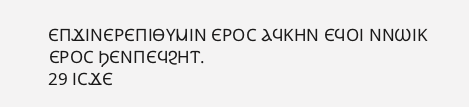ⲈⲠϪⲒⲚⲈⲢⲈⲠⲒⲐⲨⲘⲒⲚ ⲈⲢⲞⲤ ⲀϤⲔⲎⲚ ⲈϤⲞⲒ ⲚⲚⲰⲒⲔ ⲈⲢⲞⲤ ϦⲈⲚⲠⲈϤϨⲎⲦ.
29 ⲒⲤϪⲈ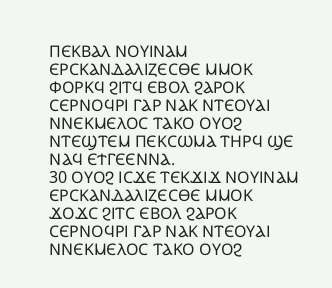ⲠⲈⲔⲂⲀⲖ ⲚⲞⲨⲒⲚⲀⲘ ⲈⲢⲤⲔⲀⲚⲆⲀⲖⲒⲌⲈⲤⲐⲈ ⲘⲘⲞⲔ ⲪⲞⲢⲔϤ ϨⲒⲦϤ ⲈⲂⲞⲖ ϨⲀⲢⲞⲔ ⲤⲈⲢⲚⲞϤⲢⲒ ⲄⲀⲢ ⲚⲀⲔ ⲚⲦⲈⲞⲨⲀⲒ ⲚⲚⲈⲔⲘⲈⲖⲞⲤ ⲦⲀⲔⲞ ⲞⲨⲞϨ ⲚⲦⲈϢⲦⲈⲘ ⲠⲈⲔⲤⲰⲘⲀ ⲦⲎⲢϤ ϢⲈ ⲚⲀϤ ⲈϮⲄⲈⲈⲚⲚⲀ.
30 ⲞⲨⲞϨ ⲒⲤϪⲈ ⲦⲈⲔϪⲒϪ ⲚⲞⲨⲒⲚⲀⲘ ⲈⲢⲤⲔⲀⲚⲆⲀⲖⲒⲌⲈⲤⲐⲈ ⲘⲘⲞⲔ ϪⲞϪⲤ ϨⲒⲦⲤ ⲈⲂⲞⲖ ϨⲀⲢⲞⲔ ⲤⲈⲢⲚⲞϤⲢⲒ ⲄⲀⲢ ⲚⲀⲔ ⲚⲦⲈⲞⲨⲀⲒ ⲚⲚⲈⲔⲘⲈⲖⲞⲤ ⲦⲀⲔⲞ ⲞⲨⲞϨ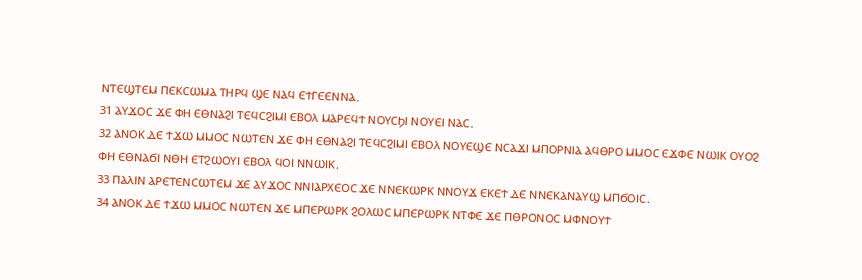ⲚⲦⲈϢⲦⲈⲘ ⲠⲈⲔⲤⲰⲘⲀ ⲦⲎⲢϤ ϢⲈ ⲚⲀϤ ⲈϮⲄⲈⲈⲚⲚⲀ.
31 ⲀⲨϪⲞⲤ ϪⲈ ⲪⲎ ⲈⲐⲚⲀϨⲒ ⲦⲈϤⲤϨⲒⲘⲒ ⲈⲂⲞⲖ ⲘⲀⲢⲈϤϮ ⲚⲞⲨⲤϦⲒ ⲚⲞⲨⲈⲒ ⲚⲀⲤ.
32 ⲀⲚⲞⲔ ⲆⲈ ϮϪⲰ ⲘⲘⲞⲤ ⲚⲰⲦⲈⲚ ϪⲈ ⲪⲎ ⲈⲐⲚⲀϨⲒ ⲦⲈϤⲤϨⲒⲘⲒ ⲈⲂⲞⲖ ⲚⲞⲨⲈϢⲈ ⲚⲤⲀϪⲒ ⲘⲠⲞⲢⲚⲒⲀ ⲀϤⲐⲢⲞ ⲘⲘⲞⲤ ⲈϪⲪⲈ ⲚⲰⲒⲔ ⲞⲨⲞϨ ⲪⲎ ⲈⲐⲚⲀϬⲒ ⲚⲐⲎ ⲈⲦϨⲰⲞⲨⲒ ⲈⲂⲞⲖ ϤⲞⲒ ⲚⲚⲰⲒⲔ.
33 ⲠⲀⲖⲒⲚ ⲀⲢⲈⲦⲈⲚⲤⲰⲦⲈⲘ ϪⲈ ⲀⲨϪⲞⲤ ⲚⲚⲒⲀⲢⲬⲈⲞⲤ ϪⲈ ⲚⲚⲈⲔⲰⲢⲔ ⲚⲚⲞⲨϪ ⲈⲔⲈϮ ⲆⲈ ⲚⲚⲈⲔⲀⲚⲀⲨϢ ⲘⲠϬⲞⲒⲤ.
34 ⲀⲚⲞⲔ ⲆⲈ ϮϪⲰ ⲘⲘⲞⲤ ⲚⲰⲦⲈⲚ ϪⲈ ⲘⲠⲈⲢⲰⲢⲔ ϨⲞⲖⲰⲤ ⲘⲠⲈⲢⲰⲢⲔ ⲚⲦⲪⲈ ϪⲈ ⲠⲐⲢⲞⲚⲞⲤ ⲘⲪⲚⲞⲨϮ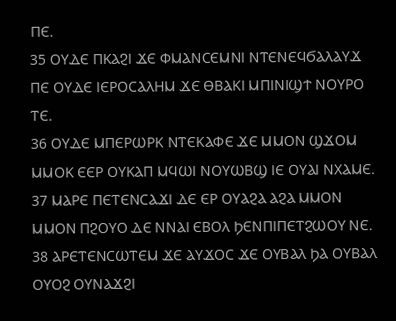ⲠⲈ.
35 ⲞⲨⲆⲈ ⲠⲔⲀϨⲒ ϪⲈ ⲪⲘⲀⲚⲤⲈⲘⲚⲒ ⲚⲦⲈⲚⲈϤϬⲀⲖⲀⲨϪ ⲠⲈ ⲞⲨⲆⲈ ⲒⲈⲢⲞⲤⲀⲖⲎⲘ ϪⲈ ⲐⲂⲀⲔⲒ ⲘⲠⲒⲚⲒϢϮ ⲚⲞⲨⲢⲞ ⲦⲈ.
36 ⲞⲨⲆⲈ ⲘⲠⲈⲢⲰⲢⲔ ⲚⲦⲈⲔⲀⲪⲈ ϪⲈ ⲘⲘⲞⲚ ϢϪⲞⲘ ⲘⲘⲞⲔ ⲈⲈⲢ ⲞⲨⲔⲀⲠ ⲘϤⲰⲒ ⲚⲞⲨⲰⲂϢ ⲒⲈ ⲞⲨⲀⲒ ⲚⲬⲀⲘⲈ.
37 ⲘⲀⲢⲈ ⲠⲈⲦⲈⲚⲤⲀϪⲒ ⲆⲈ ⲈⲢ ⲞⲨⲀϨⲀ ⲀϨⲀ ⲘⲘⲞⲚ ⲘⲘⲞⲚ ⲠϨⲞⲨⲞ ⲆⲈ ⲚⲚⲀⲒ ⲈⲂⲞⲖ ϦⲈⲚⲠⲒⲠⲈⲦϨⲰⲞⲨ ⲚⲈ.
38 ⲀⲢⲈⲦⲈⲚⲤⲰⲦⲈⲘ ϪⲈ ⲀⲨϪⲞⲤ ϪⲈ ⲞⲨⲂⲀⲖ ϦⲀ ⲞⲨⲂⲀⲖ ⲞⲨⲞϨ ⲞⲨⲚⲀϪϨⲒ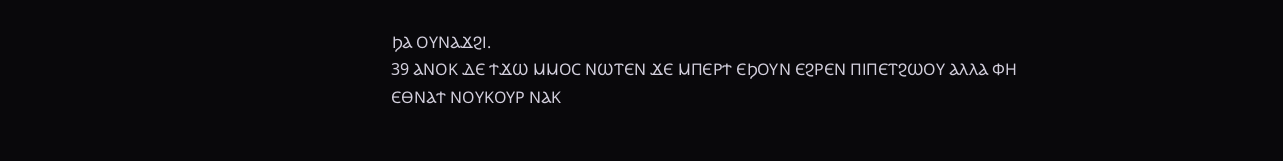ϦⲀ ⲞⲨⲚⲀϪϨⲒ.
39 ⲀⲚⲞⲔ ⲆⲈ ϮϪⲰ ⲘⲘⲞⲤ ⲚⲰⲦⲈⲚ ϪⲈ ⲘⲠⲈⲢϮ ⲈϦⲞⲨⲚ ⲈϨⲢⲈⲚ ⲠⲒⲠⲈⲦϨⲰⲞⲨ ⲀⲖⲖⲀ ⲪⲎ ⲈⲐⲚⲀϮ ⲚⲞⲨⲔⲞⲨⲢ ⲚⲀⲔ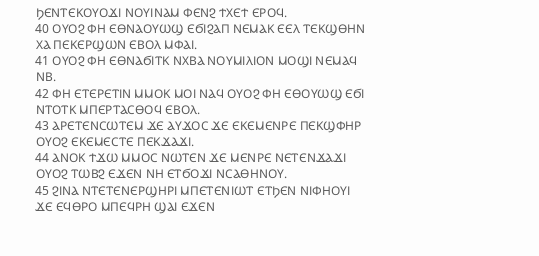ϦⲈⲚⲦⲈⲔⲞⲨⲞϪⲒ ⲚⲞⲨⲒⲚⲀⲘ ⲪⲈⲚϨ ϮⲬⲈϮ ⲈⲢⲞϤ.
40 ⲞⲨⲞϨ ⲪⲎ ⲈⲐⲚⲀⲞⲨⲰϢ ⲈϬⲒϨⲀⲠ ⲚⲈⲘⲀⲔ ⲈⲈⲖ ⲦⲈⲔϢⲐⲎⲚ ⲬⲀ ⲠⲈⲔⲈⲢϢⲰⲚ ⲈⲂⲞⲖ ⲘⲪⲀⲒ.
41 ⲞⲨⲞϨ ⲪⲎ ⲈⲐⲚⲀϬⲒⲦⲔ ⲚⲬⲂⲀ ⲚⲞⲨⲘⲒⲖⲒⲞⲚ ⲘⲞϢⲒ ⲚⲈⲘⲀϤ ⲚⲂ.
42 ⲪⲎ ⲈⲦⲈⲢⲈⲦⲒⲚ ⲘⲘⲞⲔ ⲘⲞⲒ ⲚⲀϤ ⲞⲨⲞϨ ⲪⲎ ⲈⲐⲞⲨⲰϢ ⲈϬⲒ ⲚⲦⲞⲦⲔ ⲘⲠⲈⲢⲦⲀⲤⲐⲞϤ ⲈⲂⲞⲖ.
43 ⲀⲢⲈⲦⲈⲚⲤⲰⲦⲈⲘ ϪⲈ ⲀⲨϪⲞⲤ ϪⲈ ⲈⲔⲈⲘⲈⲚⲢⲈ ⲠⲈⲔϢⲪⲎⲢ ⲞⲨⲞϨ ⲈⲔⲈⲘⲈⲤⲦⲈ ⲠⲈⲔϪⲀϪⲒ.
44 ⲀⲚⲞⲔ ϮϪⲰ ⲘⲘⲞⲤ ⲚⲰⲦⲈⲚ ϪⲈ ⲘⲈⲚⲢⲈ ⲚⲈⲦⲈⲚϪⲀϪⲒ ⲞⲨⲞϨ ⲦⲰⲂϨ ⲈϪⲈⲚ ⲚⲎ ⲈⲦϬⲞϪⲒ ⲚⲤⲀⲐⲎⲚⲞⲨ.
45 ϨⲒⲚⲀ ⲚⲦⲈⲦⲈⲚⲈⲢϢⲎⲢⲒ ⲘⲠⲈⲦⲈⲚⲒⲰⲦ ⲈⲦϦⲈⲚ ⲚⲒⲪⲎⲞⲨⲒ ϪⲈ ⲈϤⲐⲢⲞ ⲘⲠⲈϤⲢⲎ ϢⲀⲒ ⲈϪⲈⲚ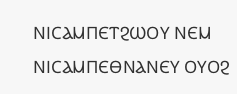ⲚⲒⲤⲀⲘⲠⲈⲦϨⲰⲞⲨ ⲚⲈⲘ ⲚⲒⲤⲀⲘⲠⲈⲐⲚⲀⲚⲈⲨ ⲞⲨⲞϨ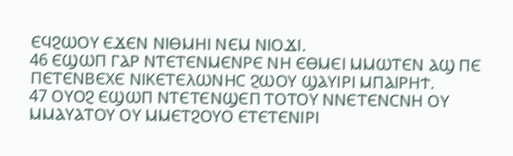ⲈϤϨⲰⲞⲨ ⲈϪⲈⲚ ⲚⲒⲐⲘⲎⲒ ⲚⲈⲘ ⲚⲒⲞϪⲒ.
46 ⲈϢⲰⲠ ⲄⲀⲢ ⲚⲦⲈⲦⲈⲚⲘⲈⲚⲢⲈ ⲚⲎ ⲈⲐⲘⲈⲒ ⲘⲘⲰⲦⲈⲚ ⲀϢ ⲠⲈ ⲠⲈⲦⲈⲚⲂⲈⲬⲈ ⲚⲒⲔⲈⲦⲈⲖⲰⲚⲎⲤ ϨⲰⲞⲨ ϢⲀⲨⲒⲢⲒ ⲘⲠⲀⲒⲢⲎϮ.
47 ⲞⲨⲞϨ ⲈϢⲰⲠ ⲚⲦⲈⲦⲈⲚϢⲈⲠ ⲦⲞⲦⲞⲨ ⲚⲚⲈⲦⲈⲚⲤⲚⲎ ⲞⲨ ⲘⲘⲀⲨⲀⲦⲞⲨ ⲞⲨ ⲘⲘⲈⲦϨⲞⲨⲞ ⲈⲦⲈⲦⲈⲚⲒⲢⲒ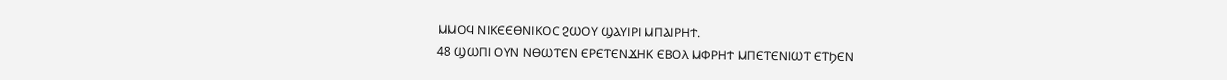ⲘⲘⲞϤ ⲚⲒⲔⲈⲈⲐⲚⲒⲔⲞⲤ ϨⲰⲞⲨ ϢⲀⲨⲒⲢⲒ ⲘⲠⲀⲒⲢⲎϮ.
48 ϢⲰⲠⲒ ⲞⲨⲚ ⲚⲐⲰⲦⲈⲚ ⲈⲢⲈⲦⲈⲚϪⲎⲔ ⲈⲂⲞⲖ ⲘⲪⲢⲎϮ ⲘⲠⲈⲦⲈⲚⲒⲰⲦ ⲈⲦϦⲈⲚ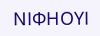ⲚⲒⲪⲎⲞⲨⲒ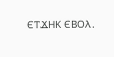ⲈⲦϪⲎⲔ ⲈⲂⲞⲖ.